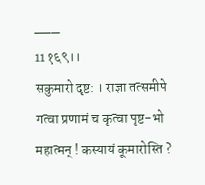___
11१६९।।
सकुमारो दृष्ट: । राज्ञा तत्समीपे गत्वा प्रणामं च कृत्वा पृष्ट-भो महात्मन् ! कस्यायं कूमारोस्ति ?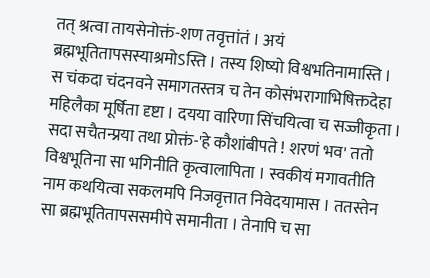तत् श्रत्वा तायसेनोक्तं-शण तवृत्तांतं । अयं ब्रह्मभूतितापसस्याश्रमोऽस्ति । तस्य शिष्यो विश्वभतिनामास्ति । स चंकदा चंदनवने समागतस्तत्र च तेन कोसंभरागाभिषिक्तदेहा महिलैका मूर्षिता दृष्टा । दयया वारिणा सिंचयित्वा च सज्जीकृता । सदा सचैतन्प्रया तथा प्रोक्तं-'हे कौशांबीपते ! शरणं भव' ततो विश्वभूतिना सा भगिनीति कृत्वालापिता । स्वकीयं मगावतीति नाम कथयित्वा सकलमपि निजवृत्तात निवेदयामास । ततस्तेन सा ब्रह्मभूतितापससमीपे समानीता । तेनापि च सा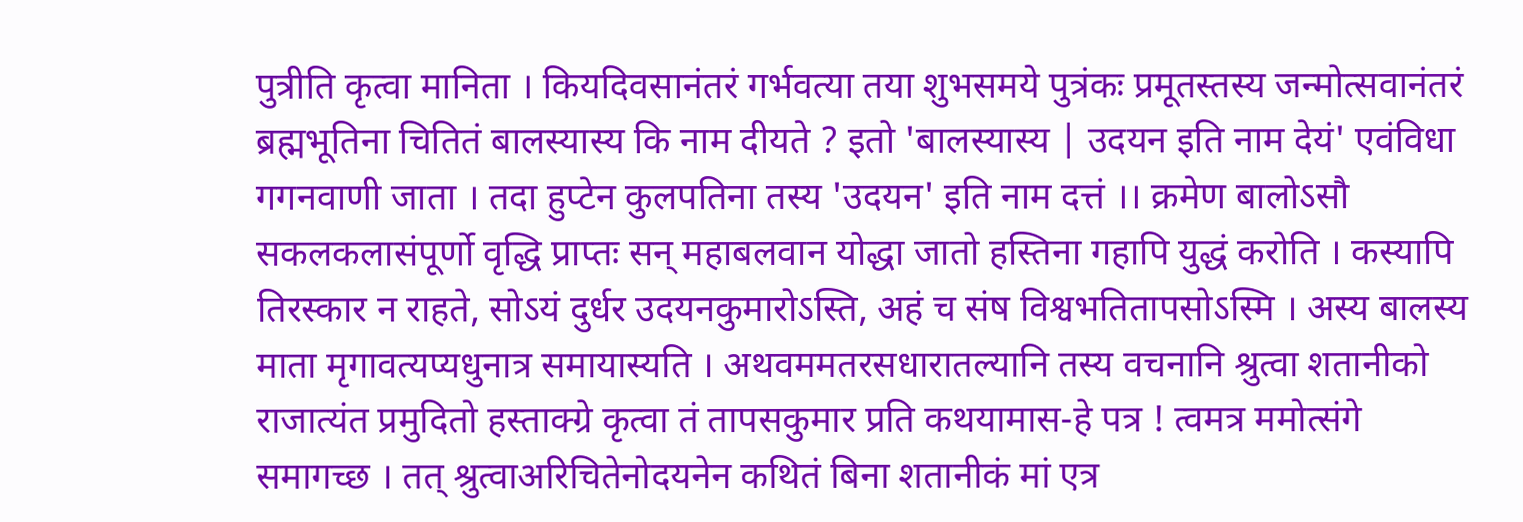पुत्रीति कृत्वा मानिता । कियदिवसानंतरं गर्भवत्या तया शुभसमये पुत्रंकः प्रमूतस्तस्य जन्मोत्सवानंतरं ब्रह्मभूतिना चितितं बालस्यास्य कि नाम दीयते ? इतो 'बालस्यास्य | उदयन इति नाम देयं' एवंविधा गगनवाणी जाता । तदा हुप्टेन कुलपतिना तस्य 'उदयन' इति नाम दत्तं ।। क्रमेण बालोऽसौ सकलकलासंपूर्णो वृद्धि प्राप्तः सन् महाबलवान योद्धा जातो हस्तिना गहापि युद्धं करोति । कस्यापि तिरस्कार न राहते, सोऽयं दुर्धर उदयनकुमारोऽस्ति, अहं च संष विश्वभतितापसोऽस्मि । अस्य बालस्य माता मृगावत्यप्यधुनात्र समायास्यति । अथवममतरसधारातल्यानि तस्य वचनानि श्रुत्वा शतानीको राजात्यंत प्रमुदितो हस्ताक्ग्रे कृत्वा तं तापसकुमार प्रति कथयामास-हे पत्र ! त्वमत्र ममोत्संगे समागच्छ । तत् श्रुत्वाअरिचितेनोदयनेन कथितं बिना शतानीकं मां एत्र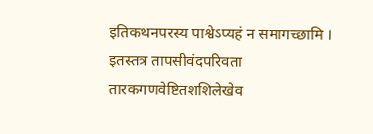इतिकथनपरस्य पाश्वेऽप्यहं न समागच्छामि । इतस्तत्र तापसीवंदपरिवता तारकगणवेष्टितशशिलेखेव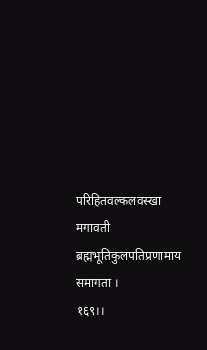परिहितवल्कलवस्खा मगावती ब्रह्मभूतिकुलपतिप्रणामाय समागता ।
१६९।।